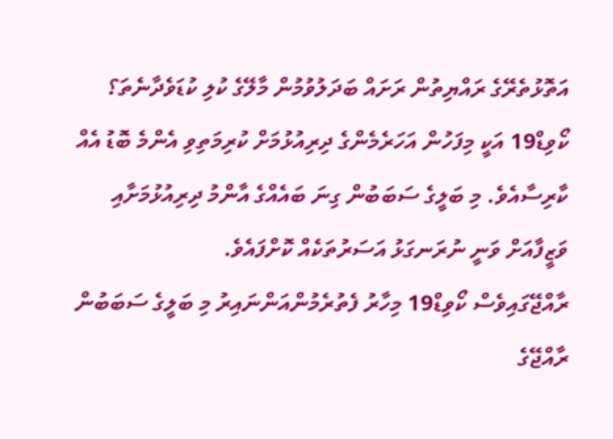އަތޮޅުތެރޭގެ ރައްޔިތުން ރަށައް ބަދަލުވުމުން މާލޭގެ ކުލި ކުޑަވެދާނެތަ؟
ކޯވިޑް19 އަކީ މިފަހުން އަހަރެމެންގެ ދިރިއުޅުމަށް ކުރިމަތިވި އެންމެ ބޮޑު އެއް ކާރިސާއެވެ. މި ބަލީގެ ސަބަބުން ގިނަ ބައެއްގެ އާންމު ދިރިއުޅުމަށާއި ވަޒީފާއަށް ވަނީ ނުރަނގަޅު އަސަރުތަކެއް ކޮށްފައެވެ.
ރާއްޖޭގައިވެސް ކޯވިޑް19 މިހާރު ފެތުރެމުންއަންނައިރު މި ބަލީގެ ސަބަބުން ރާއްޖޭގެ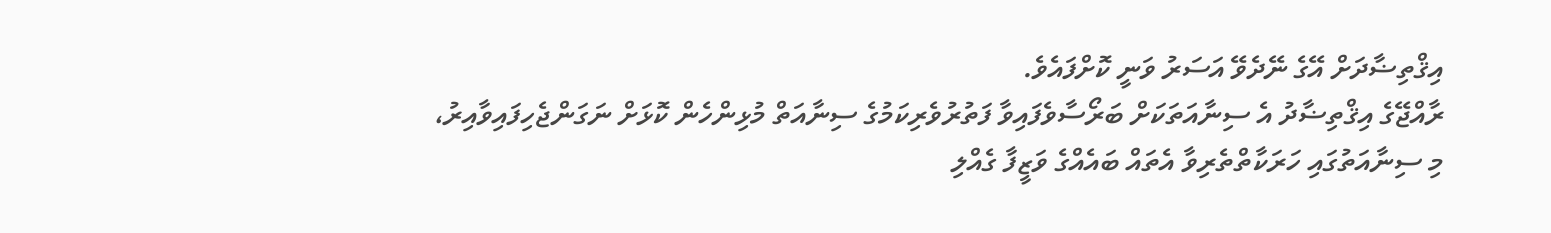އިޤްތިޟާދަށް އޭގެ ނޭދެވޭ އަސަރު ވަނީ ކޮށްފައެވެ.
ރާއްޖޭގެ އިޤްތިޟާދު އެ ސިނާއަތަކަށް ބަރޯސާވެފައިވާ ފަތުރުވެރިކަމުގެ ސިނާއަތް މުޅިންހެން ކޮޅަށް ނަގަންޖެހިފައިވާއިރު، މި ސިނާއަތުގައި ހަރަކާތްތެރިވާ އެތައް ބައެއްގެ ވަޒީފާ ގެއްލި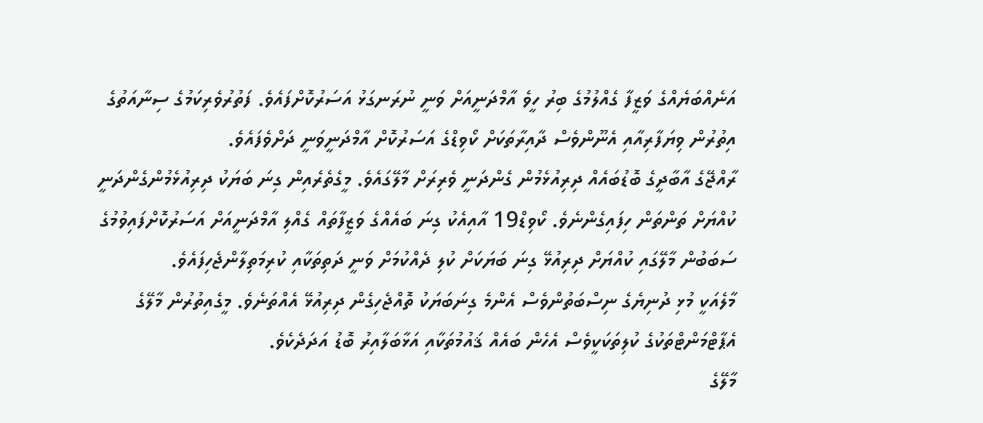އަނެއްބަޔެއްގެ ވަޒީފާ ގެއްލުމުގެ ބިރު ހީވެ އާމްދަނީއަށް ވަނީ ނުރަނގަޅު އަސަރުކޮށްފައެވެ. ފަތުރުވެރިކަމުގެ ސިނާއަތުގެ އިތުރުން ވިޔަފާރިއާއި އެނޫންވެސް ދާއިރާތަކަށް ކޯވިޑްގެ އަސަރުކޮށް އާމްދަނީވަނީ ދަށްވެފައެވެ.
ރާއްޖޭގެ އާބާދީގެ ބޮޑުބައެއް ދިރިއުޅެމުން ގެންދަނީ ވެރިރަށް މާލޭގައެވެ. މީގެތެރެއިން ގިނަ ބަޔަކު ދިރިއުޅެމުންގެންދަނީ ކުއްޔަށް ތަންތަން ހިފައިގެންނެވެ. ކޯވިޑް19 އާއިއެކު ގިނަ ބައެއްގެ ވަޒީފާތައް ގެއްލި އާމްދަނީއަށް އަސަރުކޮށްފައިވުމުގެ ސަބަބުން މާލޭގައި ކުއްޔަށް ދިރިއުޅޭ ގިނަ ބަޔަކަށް ކުލި ދެއްކުމަށް ވަނީ ދަތިތަކާއި ކުރިމަތިލާންޖެހިފައެވެ.
މާލެއަކީ މުޅި ދުނިޔެގެ ނިސްބަތުންވެސް އެންމެ ގިނަބަޔަކު ތޮއްޖެހިގެން ދިރިއުޅޭ އެއްތަނެވެ. މީގެއިތުރުން މާލޭގެ އެޕާޓްމަންޓްތަކުގެ ކުލިތަކަކީވެސް އެހެން ބައެއް ޤައުމުތަކާއި އަޅާބަލާއިރު ބޮޑު އަދަދެކެވެ.
މާލޭގެ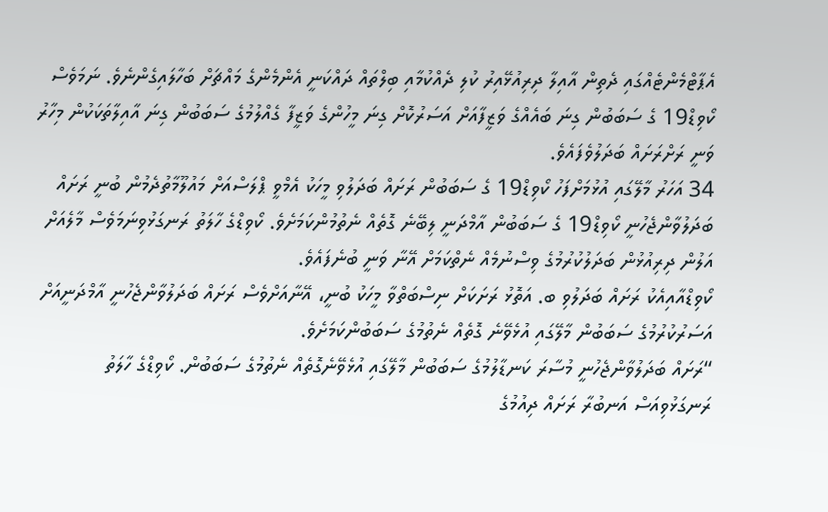އެޕާޓްމެންޓެއްގައި ދެތިން އާއިލާ ދިރިއުޅޭއިރު ކުލި ދެއްކުމާއި ބިލްތައް ދައްކަނީ އެންމެންގެ މައްޗަށް ބަހާލައިގެންނެވެ. ނަމަވެސް ކޯވިޑް19 ގެ ސަބަބުން ގިނަ ބައެއްގެ ވަޒީފާއަށް އަސަރުކޮށް ގިނަ މީހުންގެ ވަޒީފާ ގެއްލުމުގެ ސަބަބުން ގިނަ އާއިލާތަކަކުން މިހާރު ވަނީ ރަށްރަށައް ބަދަލުވެފައެވެ.
34 އަހަރު މާލޭގައި އުޅުމަށްފަހު ކޯވިޑް19 ގެ ސަބަބުން ރަށައް ބަދަލުވި މީހަކު އެމްވީ ޕްލަސްއަށް މައުލޫމާތުދެމުން ބުނީ ރަށައް ބަދަލުވާންޖެހުނީ ކޯވިޑް19 ގެ ސަބަބުން އާމްދަނީ ލިބޭނެ ގޮތެއް ނެތުމުންކަމަށެވެ. ކޯވިޑްގެ ހާލަތު ރަނގަޅުވިނަމަވެސް މާލެއަށް އަލުން ދިރިއުޅުން ބަދަލުކުރުމުގެ ވިސްނުމެއް ނެތްކަމަށް އޭނާ ވަނީ ބުނެފައެވެ.
ކޯވިޑްއާއިއެކު ރަށައް ބަދަލުވި ބ. އަތޮޅު ރަށަކަށް ނިސްބަތްވާ މީހަކު ބުނީ، އޭނާއަށްވެސް ރަށައް ބަދަލުވާންޖެހުނީ އާމްދަނީއަށް އަސަރުކުރުމުގެ ސަބަބުން މާލޭގައި އުޅެވޭނެ ގޮތެއް ނެތުމުގެ ސަބަބުންކަމަށެވެ.
“ރަށައް ބަދަލުވާންޖެހުނީ މުސާރަ ކަނޑާލުމުގެ ސަބަބުން މާލޭގައި އުޅެވޭނެގޮތެއް ނެތުމުގެ ސަބަބުން. ކޯވިޑްގެ ހާލަތު ރަނގަޅުވިއަސް އަނބުރާ ރަށައް ދިއުމުގެ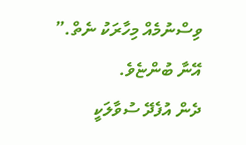ވިސްނުމެއް މިހާރަކު ނެތް.” އޭނާ ބުންޏެވެ.
ދެން އުފެދޭ ސުވާލަކީ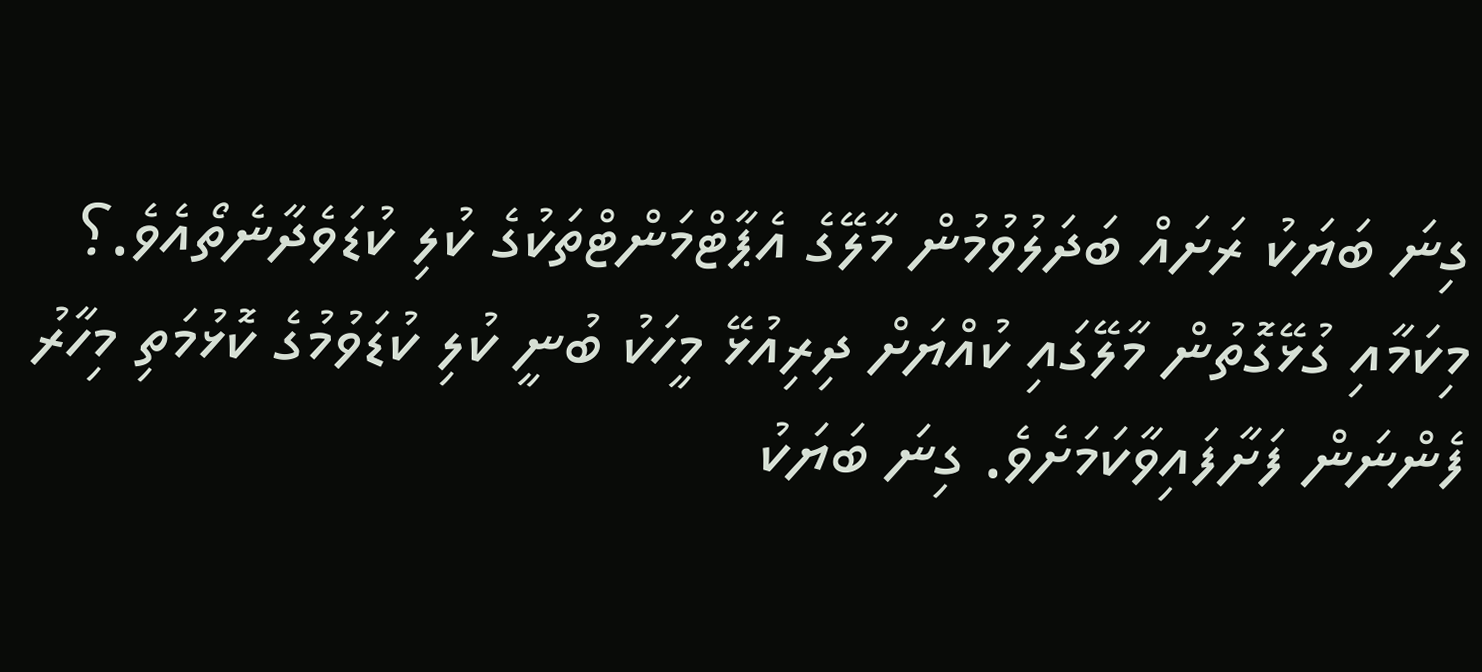ގިނަ ބަޔަކު ރަށައް ބަދަލުވުމުން މާލޭގެ އެޕާޓްމަންޓްތަކުގެ ކުލި ކުޑަވެދާނެތޯއެވެ.؟ މިކަމާއި ގުޅޭގޮތުން މާލޭގައި ކުއްޔަށް ދިރިއުޅޭ މީހަކު ބުނީ ކުލި ކުޑަވުމުގެ ކޮޅުމަތި މިހާރު ފެންނަން ފަށާފައިވާކަމަށެވެ. ގިނަ ބަޔަކު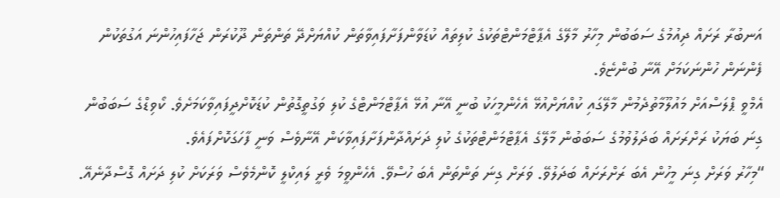އަނބުރާ ރަށައް ދިއުމުގެ ސަބަބުން މިހާރު މާލޭގެ އެޕާޓްމަންޓްތަކުގެ ކުލިތައް ކުޑަވާންފަށާފައިވާތަން ކުއްޔަށްދޭ ތަންތަން ދޫކުރަން ޖަހާފައިހުންނަ އަގުތަކުން ފެންނަން ހުންނަކަމަށް އޭނާ ބުންޏެވެ.
އެމްވީ ޕްލަސްއަށް މައުލޫމާތުދެމުން މާލޭގައި ކުއްޔަށްއުޅޭ އެހެންމީހަކު ބުނީ އޭނާ އުޅޭ އެޕާޓްމަންޓްގެ ކުލި ވަގުތީގޮތުން ކުޑަކޮށްދީފައިވާކަމަށެވެ. ކޯވިޑްގެ ސަބަބުން ގިނަ ބަޔަކު ރަށްރަށައް ބަދަލުވުމުގެ ސަބަބުން މާލޭގެ އެޕާޓްމަންޓްތަކުގެ ކުލި ދަށައްދާންފަށާފައިވާކަން އޭނާވެސް ވަނީ ފާހަގަކޮށްފައެވެ.
“މިހާރު ވަރަށް ގިނަ މީހުން އެބަ ރަށްރަށައް ބަދަލުވޭ. ވަރަށް ގިނަ ތަންތަން އެބަ ހުސްވޭ. އެހެންވީމަ ވެރީ ލައިކްލީ ކޮންމެވެސް ވަރަކަށް ކުލި ދަށައް ގޮސްދާނެއޭ.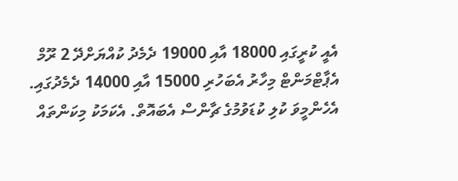އެއީ ކުރީގައި 18000 އާއި 19000 ދެމެދު ކުއްޔަށްދޭ 2 ރޫމް އެޕާޓްމަންޓް މިހާރު އެބަހުރި 15000 އާއި 14000 ދެމެދުގައި. އެހެންމީވަ ކުލި ކުޑަވުމުގެ ޗާންސް އެބައޮތް. އެކަމަކު މިކަންތައް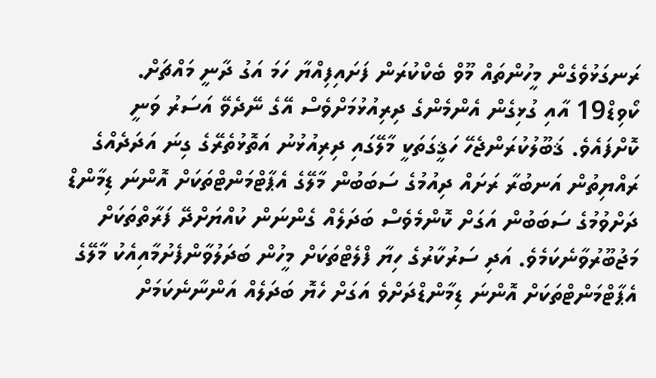ރަނގަޅުވެގެން މީހުންތައް މޫވް ބެކްކުރަން ފަށައިފިއްޔާ ހަމަ އަގު ދާނީ މައްޗަށް.
ކޯވިޑް19 އާއި ގުޅިގެން އެންމެންގެ ދިރިއުޅުމަށްވެސް އޭގެ ނޭދެވޭ އަސަރު ވަނީ ކޮށްފައެވެ. ޤަބޫލުކުރަންޖެހޭ ހަޤީގަތަކީ މާލޭގައި ދިރިއުޅުނު އަތޮޅުތެރޭގެ ގިނަ އަދަދެއްގެ ރައްޔިތުން އަނބުރާ ރަށައް ދިއުމުގެ ސަބަބުން މާލޭގެ އެޕާޓްމަންޓްތަކަށް އޮންނަ ޑިމާންޑް ދަށްވުމުގެ ސަބަބުން އަގަށް ކޮންމެވެސް ބަދަލެއް ގެންނަން ކުއްޔަށްދޭ ފަރާތްތަކަށް މަޖުބޫރުވާނެކަމެވެ. އަދި ސަރުކާރުގެ ހިޔާ ފްލެޓްތަކަށް މީހުން ބަދަލުވާންފެށުމާއިއެކު މާލޭގެ އެޕާޓްމަންޓްތަކަށް އޮންނަ ޑިމާންޑްދަށްވެ އަގަށް ހެޔޮ ބަދަލެއް އަންނާނެކަމަށް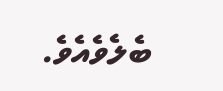ބެލެވެއެވެ.